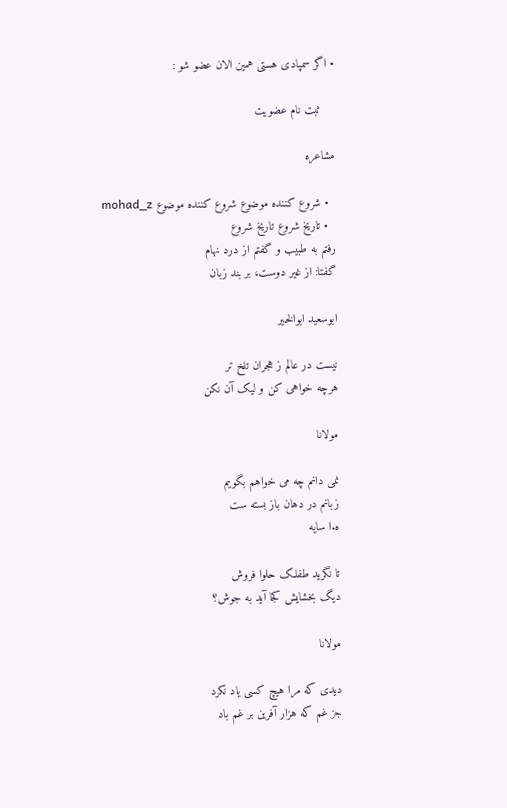• اگر سمپادی هستی همین الان عضو شو :

    ثبت نام عضویت

مشاعره

  • شروع کننده موضوع شروع کننده موضوع mohad_z
  • تاریخ شروع تاریخ شروع
رفتم به طبیب و گفتم از درد نهام
گفتا: از غیر دوست، بر بند زبان

ابوسعید ابوالخیر

نیست در عالم ز هجران تلخ تر
هرچه خواهی کن و لیک آن نکن

مولانا

نمی دانم چه می خواهم بگویم
زبانم در دهان باز بسته ست
ه.ا سایه

تا نگريد طفلک حلوا فروش
ديگ بخشايش كجا آيد به جوش؟

مولانا

دیدی که مرا هیچ کسی یاد نکرد
جز غم که هزار آفرین بر غم باد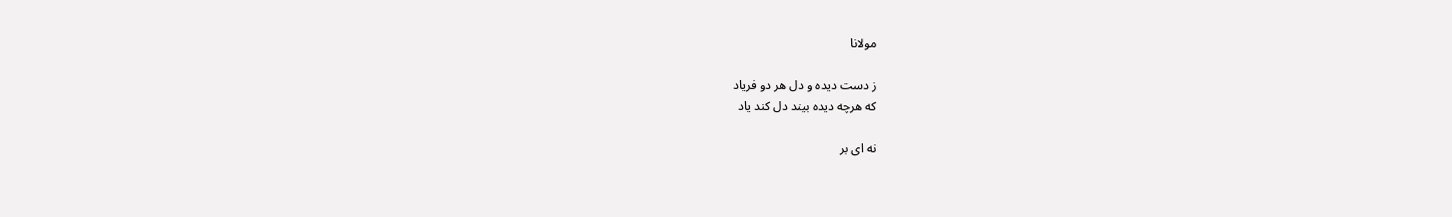مولانا

ز دست دیده و دل هر دو فریاد
که هرچه دیده بیند دل کند یاد

نه ای بر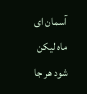آسمان ای ماه لیکن
شود هر جا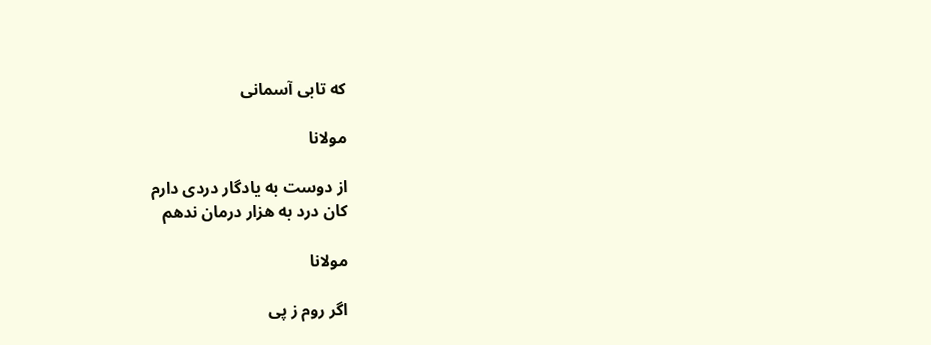که تابی آسمانی

مولانا

از دوست به يادگار دردی دارم
كان درد به هزار درمان ندهم

مولانا

اگر روم ز پی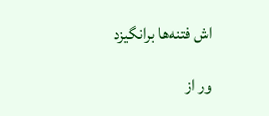اش فتنه‌ها برانگیزد

ور از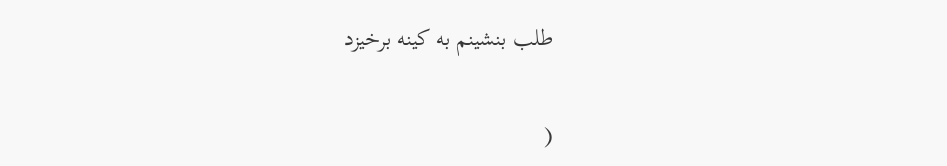طلب بنشینم به کینه برخیزد

(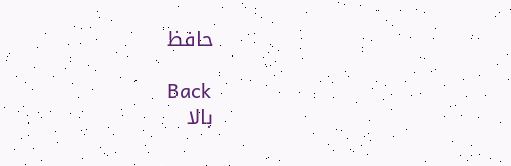حافظ

Back
بالا